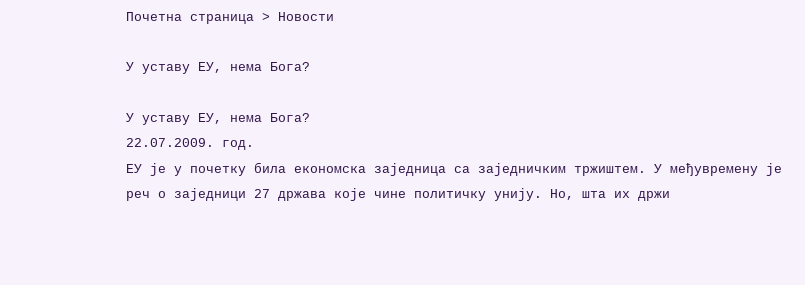Почетна страница > Новости

У уставу ЕУ, нема Бога?

У уставу ЕУ, нема Бога?
22.07.2009. год.
ЕУ је у почетку била економска заједница са заједничким тржиштем. У међувремену је реч о заједници 27 држава које чине политичку унију. Но, шта их држи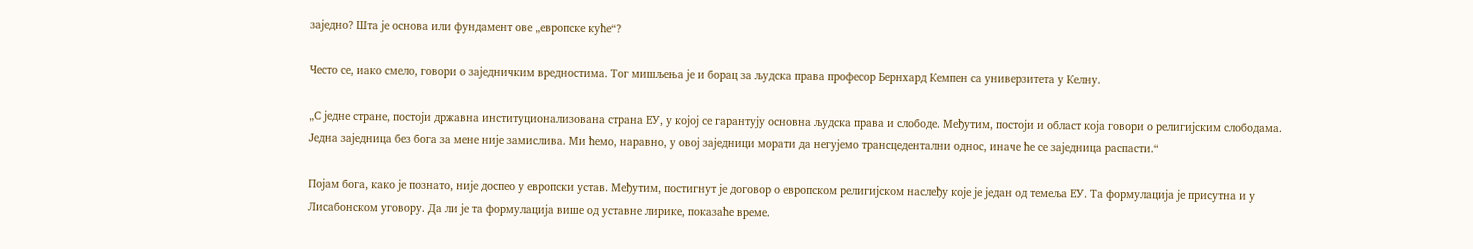заједно? Шта је основа или фундамент ове „европске куће“?

Често се, иако смело, говори о заједничким вредностима. Тог мишљења је и борац за људска права професор Бернхард Кемпен са универзитета у Келну.

„С једне стране, постоји државна институционализована страна ЕУ, у којој се гарантују основна људска права и слободе. Међутим, постоји и област која говори о религијским слободама. Једна заједница без бога за мене није замислива. Ми ћемо, наравно, у овој заједници морати да негујемо трансцедентални однос, иначе ће се заједница распасти.“

Појам бога, како је познато, није доспео у европски устав. Међутим, постигнут је договор о европском религијском наслеђу које је један од темеља ЕУ. Та формулација је присутна и у Лисабонском уговору. Да ли је та формулација више од уставне лирике, показаће време.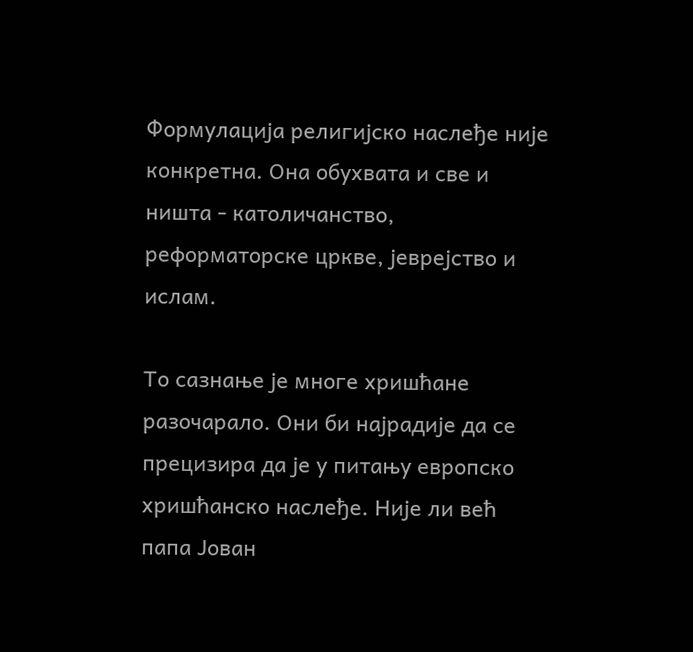Формулација религијско наслеђе није конкретна. Она обухвата и све и ништа - католичанство, реформаторске цркве, јеврејство и ислам.

То сазнање је многе хришћане разочарало. Они би најрадије да се прецизира да је у питању европско хришћанско наслеђе. Није ли већ папа Јован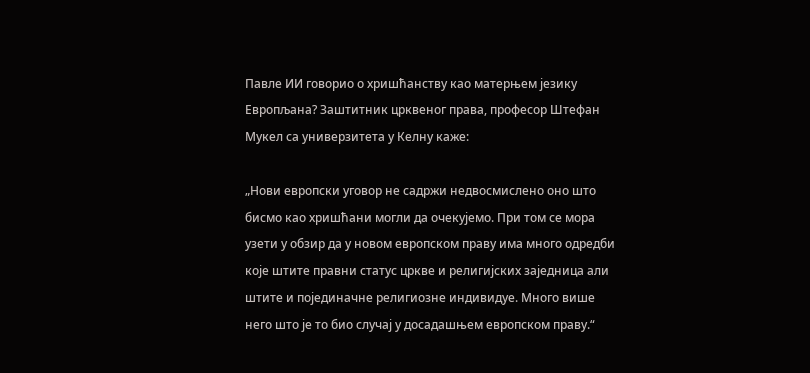Павле ИИ говорио о хришћанству као матерњем језику Европљана? Заштитник црквеног права, професор Штефан Мукел са универзитета у Келну каже:

„Нови европски уговор не садржи недвосмислено оно што бисмо као хришћани могли да очекујемо. При том се мора узети у обзир да у новом европском праву има много одредби које штите правни статус цркве и религијских заједница али штите и појединачне религиозне индивидуе. Много више него што је то био случај у досадашњем европском праву.“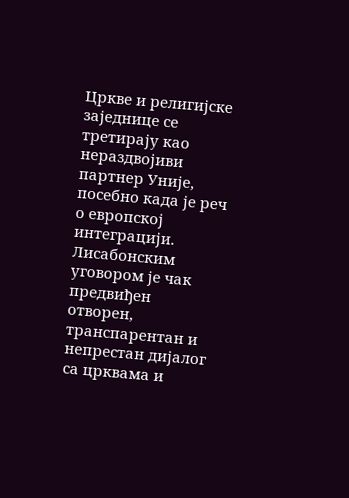Цркве и религијске заједнице се третирају као нераздвојиви партнер Уније, посебно када је реч о европској интеграцији. Лисабонским уговором је чак предвиђен отворен, транспарентан и непрестан дијалог са црквама и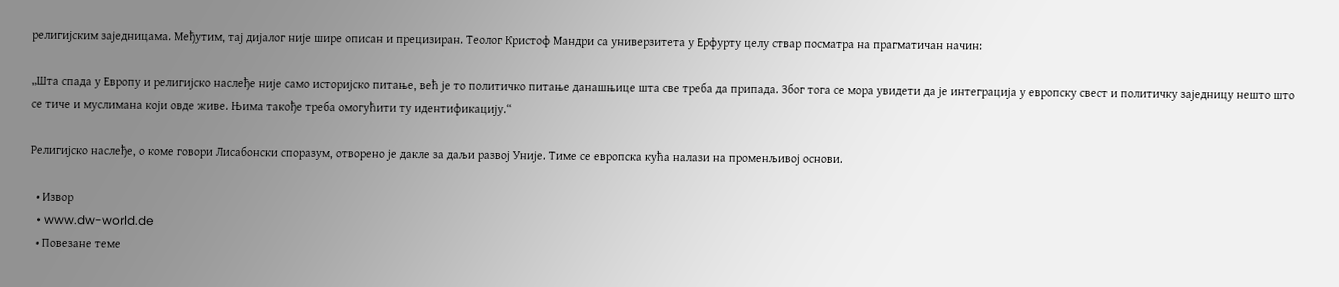религијским заједницама. Међутим, тај дијалог није шире описан и прецизиран. Теолог Кристоф Мандри са универзитета у Ерфурту целу ствар посматра на прагматичан начин:

„Шта спада у Европу и религијско наслеђе није само историјско питање, већ је то политичко питање данашњице шта све треба да припада. Због тога се мора увидети да је интеграција у европску свест и политичку заједницу нешто што се тиче и муслимана који овде живе. Њима такође треба омогућити ту идентификацију.“

Религијско наслеђе, о коме говори Лисабонски споразум, отворено је дакле за даљи развој Уније. Тиме се европска кућа налази на променљивој основи.

  • Извор
  • www.dw-world.de
  • Повезане теме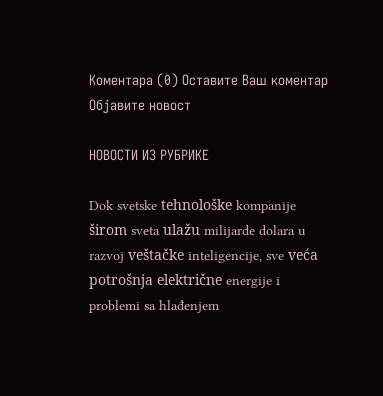Коментара (0) Оставите Ваш коментар Објавите новост

НОВОСТИ ИЗ РУБРИКЕ

Dok svetske tehnološke kompanije širom sveta ulažu milijarde dolara u razvoj veštačke inteligencije, sve veća potrošnja električne energije i problemi sa hlađenjem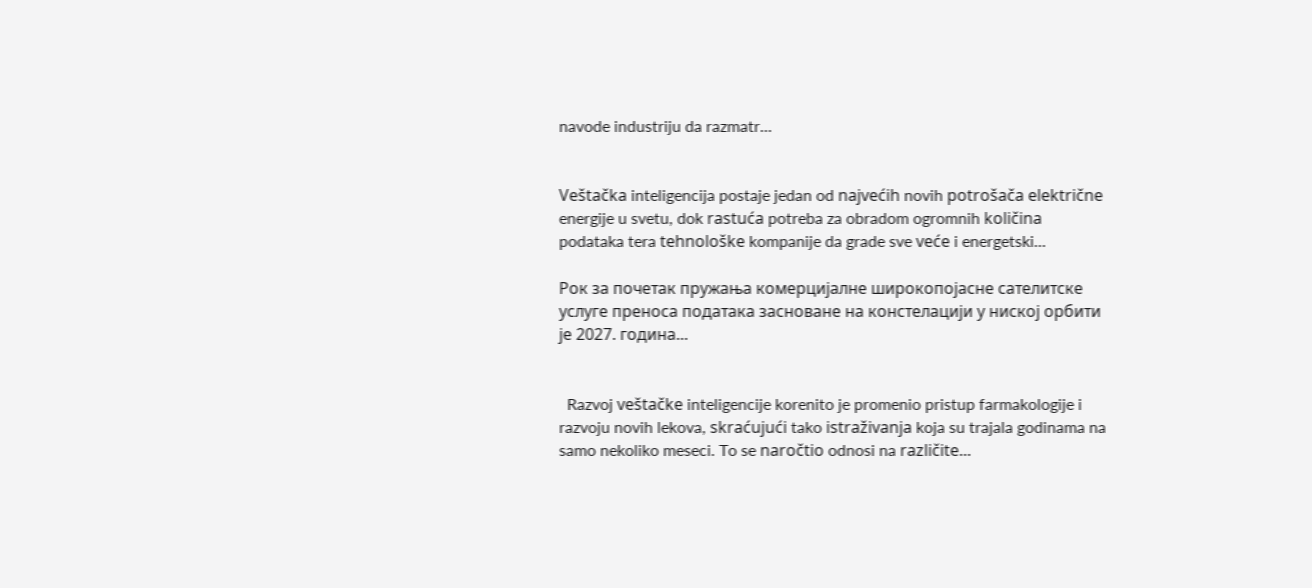navode industriju da razmatr...


Veštačka inteligencija postaje jedan od najvećih novih potrošača električne energije u svetu, dok rastuća potreba za obradom ogromnih količina podataka tera tehnološke kompanije da grade sve veće i energetski...

Рок за почетак пружања комерцијалне широкопојасне сателитске услуге преноса података засноване на констелацији у ниској орбити је 2027. година...


  Razvoj veštačke inteligencije korenito je promenio pristup farmakologije i razvoju novih lekova, skraćujući tako istraživanja koja su trajala godinama na samo nekoliko meseci. To se naročtio odnosi na različite...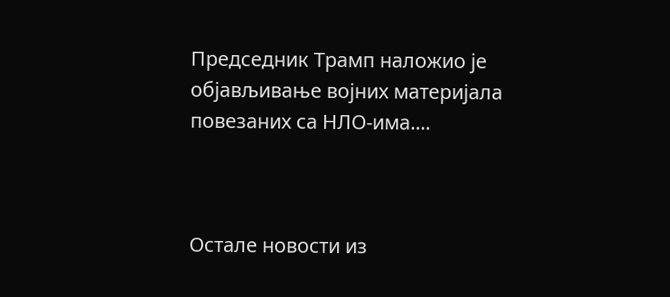Председник Трамп наложио је објављивање војних материјала повезаних са НЛО-има....



Остале новости из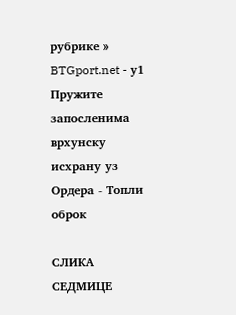рубрике »
BTGport.net - у1
Пружите запосленима врхунску исхрану уз Ордера - Топли оброк

СЛИКА СЕДМИЦЕ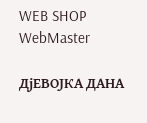WEB SHOP
WebMaster

ДјЕВОЈКА ДАНА